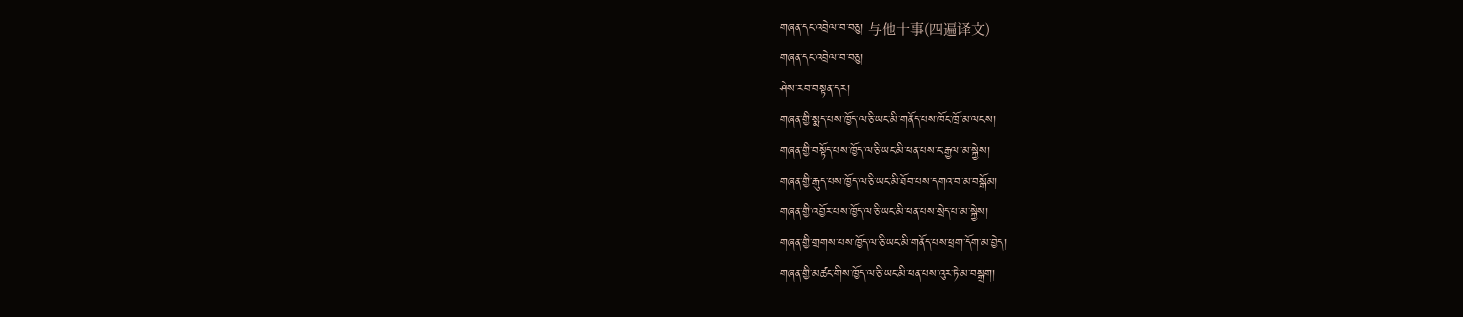གཞན་དང་འབྲེལ་བ་བཅུ། 与他十事(四遍译文)
གཞན་དང་འབྲེལ་བ་བཅུ།
ཤེས་རབ་བསྟན་དར།
གཞན་གྱི་སྨད་པས་ཁྱོད་ལ་ཅི་ཡང་མི་གནོད་པས་ཁོང་ཁྲོ་མ་ལངས།
གཞན་གྱི་བསྟོད་པས་ཁྱོད་ལ་ཅི་ཡང་མི་ཕན་པས་ང་རྒྱལ་མ་སྐྱེས།
གཞན་གྱི་རྒུད་པས་ཁྱོད་ལ་ཅི་ཡང་མི་ཐོབ་པས་དགའ་བ་མ་བསྒོམ།
གཞན་གྱི་འབྱོར་པས་ཁྱོད་ལ་ཅི་ཡང་མི་ཕན་པས་སྲེད་པ་མ་སྐྱེས།
གཞན་གྱི་གྲགས་པས་ཁྱོད་ལ་ཅི་ཡང་མི་གནོད་པས་ཕྲག་དོག་མ་བྱེད།
གཞན་གྱི་མཚང་གིས་ཁྱོད་ལ་ཅི་ཡང་མི་ཕན་པས་འུར་ཏེ་མ་བསྒྲག།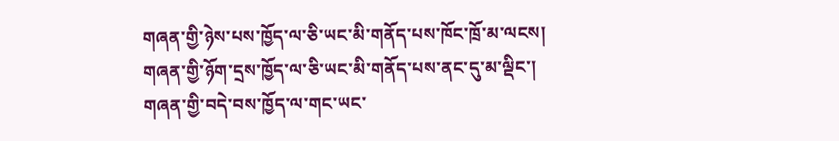གཞན་གྱི་ཉེས་པས་ཁྱོད་ལ་ཅི་ཡང་མི་གནོད་པས་ཁོང་ཁྲོ་མ་ལངས།
གཞན་གྱི་ཉོག་དྲས་ཁྱོད་ལ་ཅི་ཡང་མི་གནོད་པས་ནང་དུ་མ་ལྡིང་།
གཞན་གྱི་བདེ་བས་ཁྱོད་ལ་གང་ཡང་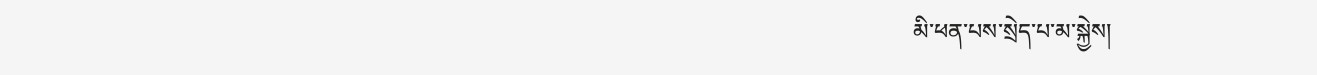མི་ཕན་པས་སྲེད་པ་མ་སྐྱེས།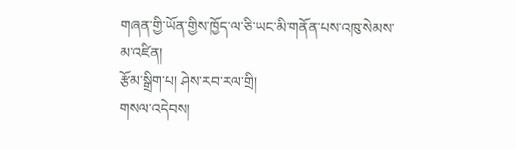གཞན་གྱི་ཡོན་གྱིས་ཁྱོད་ལ་ཅི་ཡང་མི་གནོན་པས་འཁུ་སེམས་མ་འཛིན།
རྩོམ་སྒྲིག་པ། ཤེས་རབ་རལ་གྲི།
གསལ་འདེབས།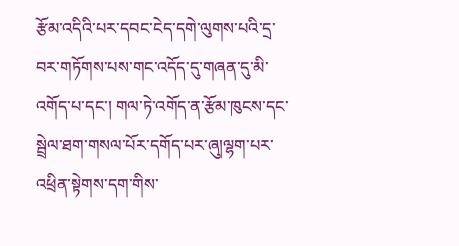རྩོམ་འདིའི་པར་དབང་ངེད་དགེ་ལུགས་པའི་དྲ་བར་གཏོགས་པས་གང་འདོད་དུ་གཞན་དུ་མི་འགོད་པ་དང་། གལ་ཏེ་འགོད་ན་རྩོམ་ཁུངས་དང་སྦྲེལ་ཐག་གསལ་པོར་དགོད་པར་ཞུ།ལྷག་པར་འཕྲིན་སྟེགས་དག་གིས་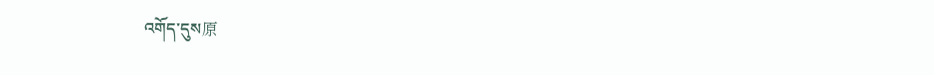འགོད་དུས原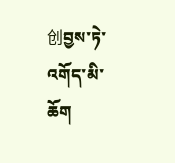创བྱས་ཏེ་འགོད་མི་ཆོག